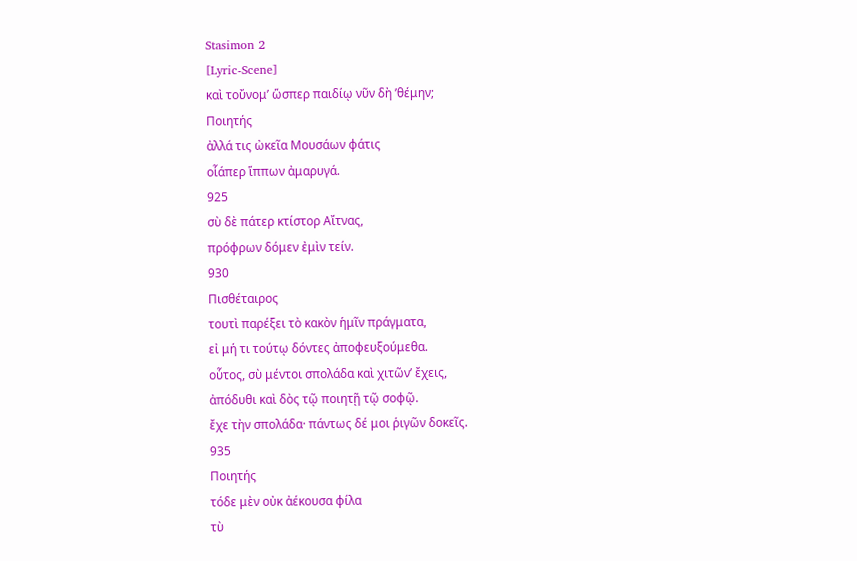Stasimon 2
[Lyric-Scene]
καὶ τοὔνομʼ ὥσπερ παιδίῳ νῦν δὴ ʼθέμην;
Ποιητής
ἀλλά τις ὠκεῖα Μουσάων φάτις
οἷάπερ ἵππων ἀμαρυγά.
925
σὺ δὲ πάτερ κτίστορ Αἴτνας,
πρόφρων δόμεν ἐμὶν τείν.
930
Πισθέταιρος
τουτὶ παρέξει τὸ κακὸν ἡμῖν πράγματα,
εἰ μή τι τούτῳ δόντες ἀποφευξούμεθα.
οὗτος, σὺ μέντοι σπολάδα καὶ χιτῶνʼ ἔχεις,
ἀπόδυθι καὶ δὸς τῷ ποιητῇ τῷ σοφῷ.
ἔχε τὴν σπολάδα· πάντως δέ μοι ῥιγῶν δοκεῖς.
935
Ποιητής
τόδε μὲν οὐκ ἀέκουσα φίλα
τὺ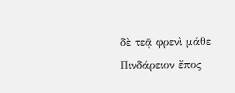δὲ τεᾷ φρενὶ μάθε Πινδάρειον ἔπος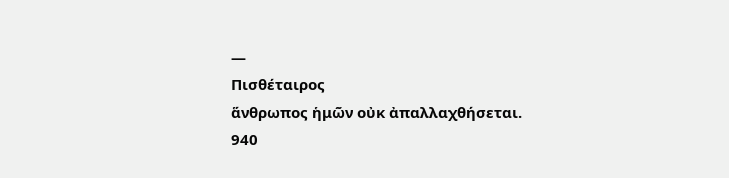—
Πισθέταιρος
ἅνθρωπος ἡμῶν οὐκ ἀπαλλαχθήσεται.
940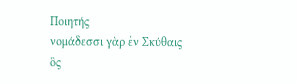Ποιητής
νομάδεσσι γὰρ ἐν Σκύθαις
ὃς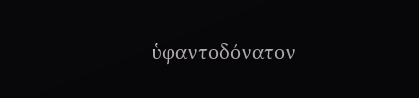ὑφαντοδόνατον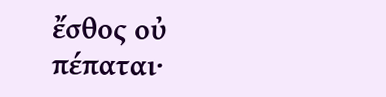ἔσθος οὐ πέπαται·